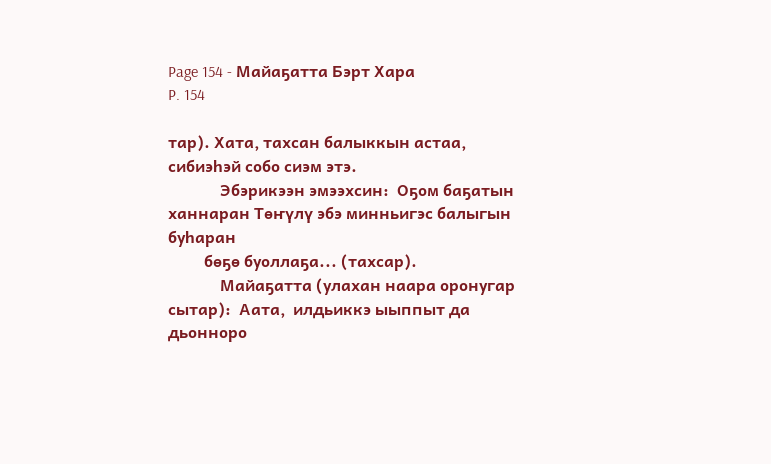Page 154 - Майаҕатта Бэрт Хара
P. 154

тар). Хата, тахсан балыккын астаа, сибиэһэй собо сиэм этэ.
             Эбэрикээн эмээхсин:  Оҕом баҕатын ханнаран Төҥүлү эбэ минньигэс балыгын буһаран
         бөҕө буоллаҕа... (тахсар).
             Майаҕатта (улахан наара оронугар сытар):  Аата,  илдьиккэ ыыппыт да дьонноро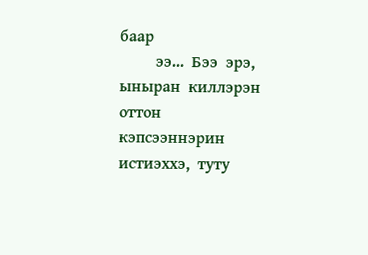баар
         ээ...  Бээ  эрэ,  ыныран  киллэрэн  оттон  кэпсээннэрин  истиэххэ,  туту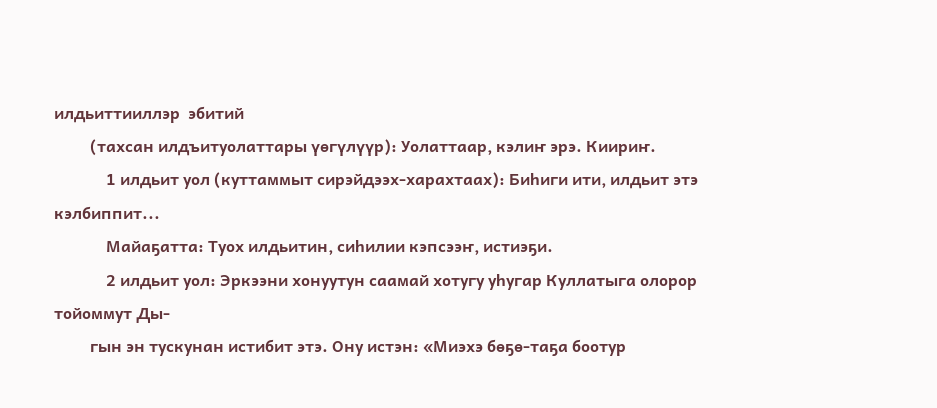илдьиттииллэр  эбитий
         (тахсан илдъитуолаттары үөгүлүүр): Уолаттаар, кэлиҥ эрэ. Киириҥ.
             1 илдьит уол (куттаммыт сирэйдээх-харахтаах): Биһиги ити, илдьит этэ кэлбиппит...
             Майаҕатта: Туох илдьитин, сиһилии кэпсээҥ, истиэҕи.
             2 илдьит уол: Эркээни хонуутун саамай хотугу уһугар Куллатыга олорор тойоммут Ды-
         гын эн тускунан истибит этэ. Ону истэн: «Миэхэ бөҕө-таҕа боотур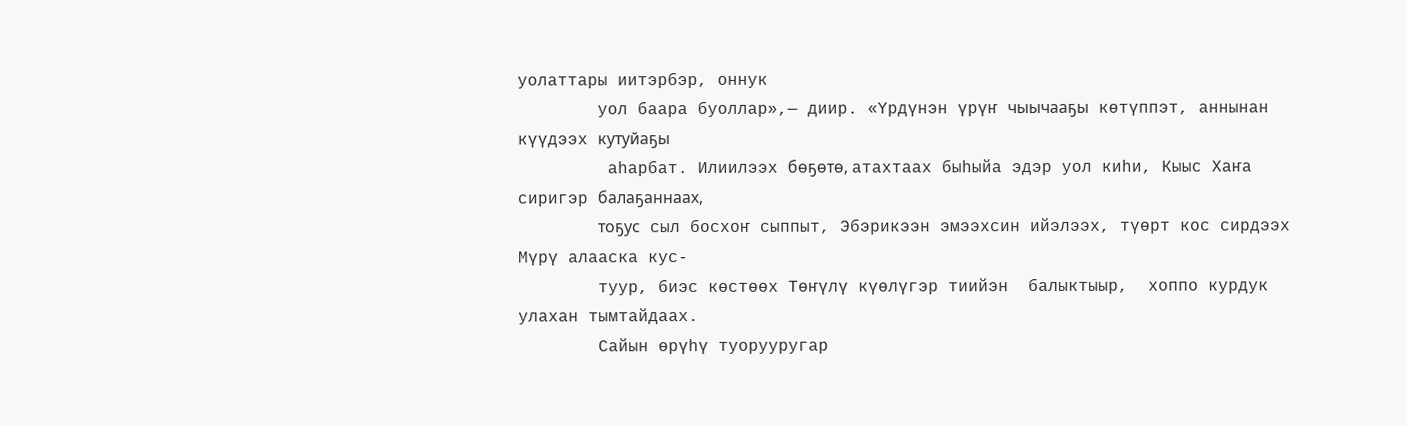уолаттары иитэрбэр, оннук
        уол баара буоллар»,— диир. «Үрдүнэн үрүҥ чыычааҕы көтүппэт, аннынан күүдээх кутуйаҕы
         аһарбат. Илиилээх бөҕөтө, атахтаах быһыйа эдэр уол киһи, Кыыс Хаҥа сиригэр балаҕаннаах,
        тоҕус сыл босхоҥ сыппыт, Эбэрикээн эмээхсин ийэлээх, түөрт кос сирдээх Мүрү алааска кус-
        туур, биэс көстөөх Төҥүлү күөлүгэр тиийэн  балыктыыр,  хоппо курдук улахан тымтайдаах.
        Сайын өрүһү туорууругар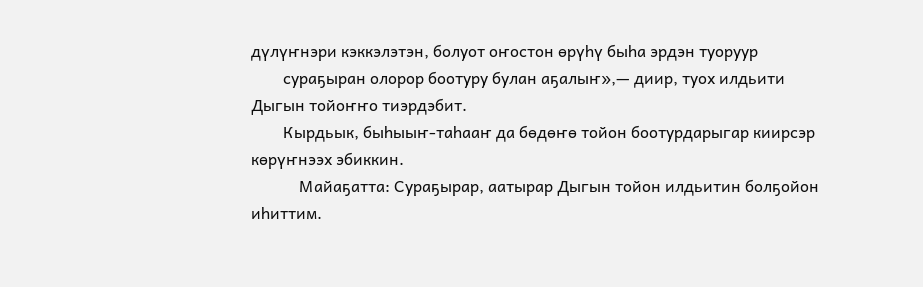дүлүҥнэри кэккэлэтэн, болуот оҥостон өрүһү быһа эрдэн туоруур
        сураҕыран олорор боотуру булан аҕалыҥ»,— диир, туох илдьити Дыгын тойоҥҥо тиэрдэбит.
        Кырдьык, быһыыҥ-таһааҥ да бөдөҥө тойон боотурдарыгар киирсэр көрүҥнээх эбиккин.
            Майаҕатта: Сураҕырар, аатырар Дыгын тойон илдьитин болҕойон иһиттим.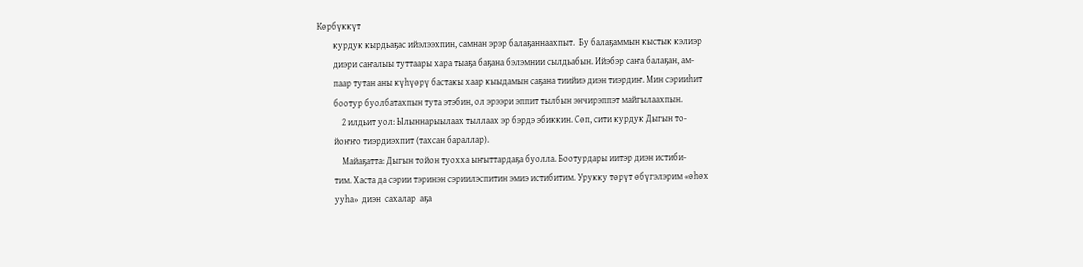Көрбүккүт
        курдук кырдьаҕас ийэлээхпин, самнан эрэр балаҕаннаахпыт.  Бу балаҕаммын кыстык кэлиэр
        диэри саҥалыы туттаары хара тыаҕа баҕана бэлэмнии сылдьабын. Ийэбэр саҥа балаҕан, ам-
        паар тутан аны күһүөрү бастакы хаар кыыдамын саҕана тиийиэ диэн тиэрдиҥ. Мин сэрииһит
        боотур буолбатахпын тута этэбин, ол эрээри эппит тылбын энчирэппэт майгылаахпын.
            2 илдьит уол: Ылыннарыылаах тыллаах эр бэрдэ эбиккин. Сөп, сити курдук Дыгын то-
        йоҥҥо тиэрдиэхпит (тахсан бараллар).
            Майаҕатта: Дыгын тойон туохха ыҥыттардаҕа буолла. Боотурдары иитэр диэн истиби-
        тим. Хаста да сэрии тэринэн сэриилэспитин эмиэ истибитим. Урукку төрүт өбүгэлэрим «өһөх
        ууһа»  диэн  сахалар  аҕа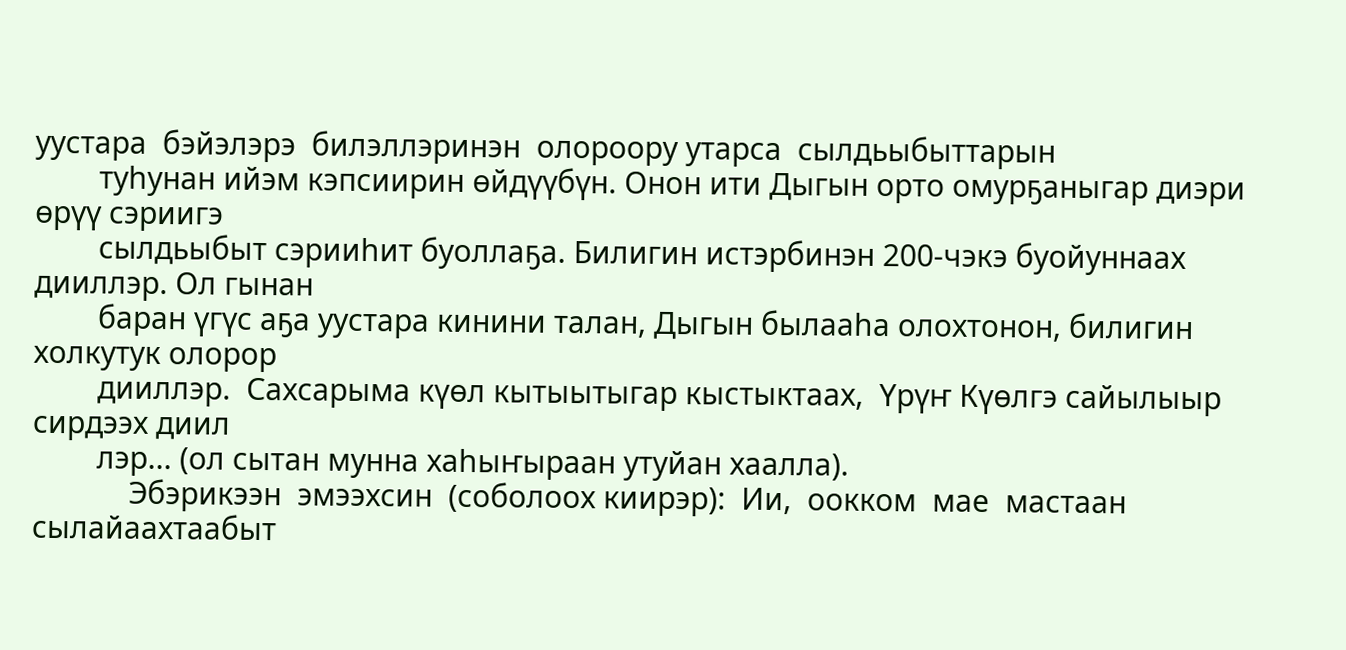уустара  бэйэлэрэ  билэллэринэн  олороору утарса  сылдьыбыттарын
        туһунан ийэм кэпсиирин өйдүүбүн. Онон ити Дыгын орто омурҕаныгар диэри өрүү сэриигэ
        сылдьыбыт сэрииһит буоллаҕа. Билигин истэрбинэн 200-чэкэ буойуннаах дииллэр. Ол гынан
        баран үгүс аҕа уустара кинини талан, Дыгын былааһа олохтонон, билигин холкутук олорор
        дииллэр.  Сахсарыма күөл кытыытыгар кыстыктаах,  Үрүҥ Күөлгэ сайылыыр сирдээх диил
        лэр... (ол сытан мунна хаһыҥыраан утуйан хаалла).
            Эбэрикээн  эмээхсин  (соболоох киирэр):  Ии,  оокком  мае  мастаан  сылайаахтаабыт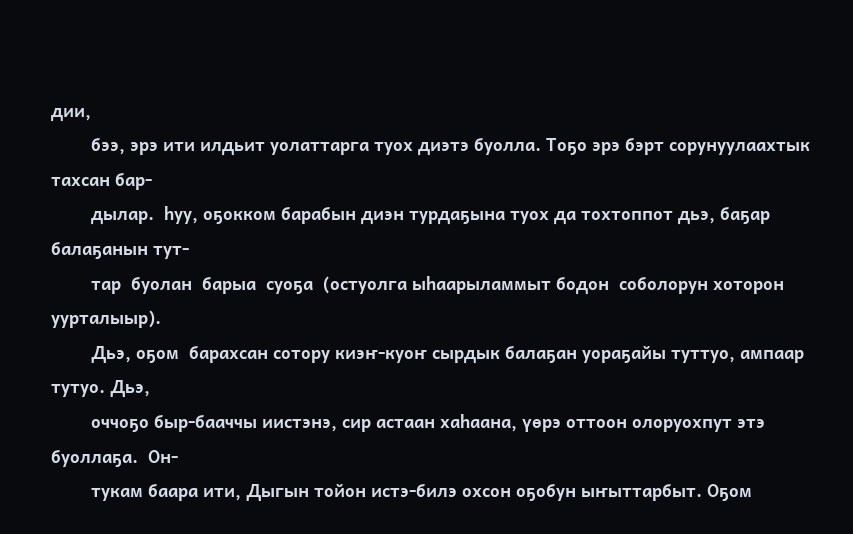дии,
        бээ, эрэ ити илдьит уолаттарга туох диэтэ буолла. Тоҕо эрэ бэрт сорунуулаахтык тахсан бар-
        дылар.  һуу, оҕокком барабын диэн турдаҕына туох да тохтоппот дьэ, баҕар балаҕанын тут-
        тар  буолан  барыа  суоҕа  (остуолга ыһаарыламмыт бодон  соболорун хоторон уурталыыр).
        Дьэ, оҕом  барахсан сотору киэҥ-куоҥ сырдык балаҕан уораҕайы туттуо, ампаар тутуо. Дьэ,
        оччоҕо быр-бааччы иистэнэ, сир астаан хаһаана, үөрэ оттоон олоруохпут этэ буоллаҕа.  Он-
        тукам баара ити, Дыгын тойон истэ-билэ охсон оҕобун ыҥыттарбыт. Оҕом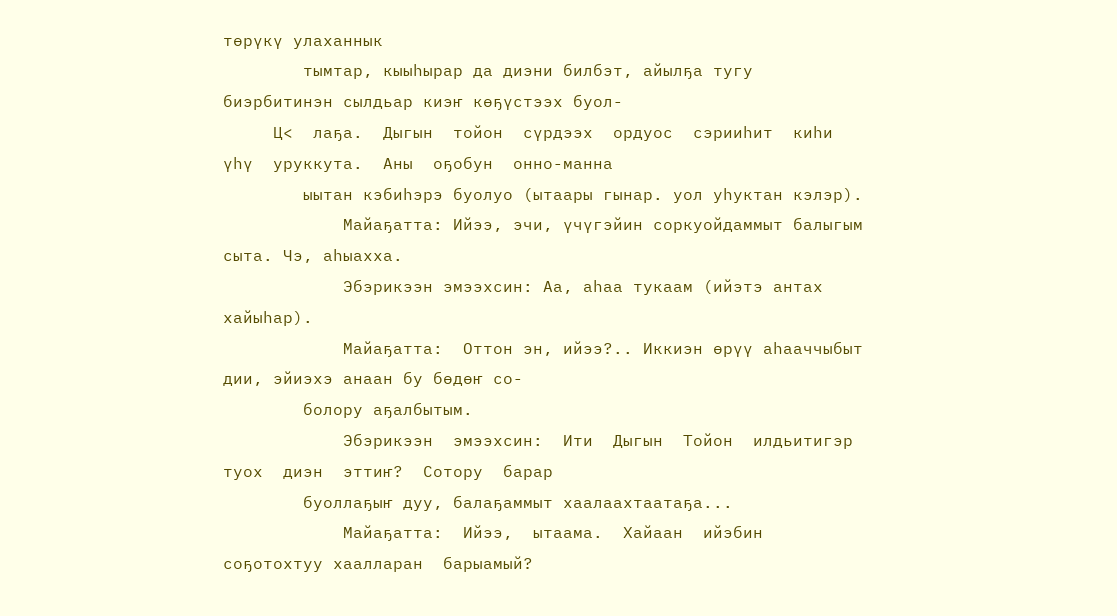төрүкү улаханнык
        тымтар, кыыһырар да диэни билбэт, айылҕа тугу биэрбитинэн сылдьар киэҥ көҕүстээх буол-
     Ц<  лаҕа.  Дыгын  тойон  сүрдээх  ордуос  сэрииһит  киһи  үһү  уруккута.  Аны  оҕобун  онно-манна
        ыытан кэбиһэрэ буолуо (ытаары гынар. уол уһуктан кэлэр).
            Майаҕатта: Ийээ, эчи, үчүгэйин соркуойдаммыт балыгым сыта. Чэ, аһыахха.
            Эбэрикээн эмээхсин: Аа, аһаа тукаам (ийэтэ антах хайыһар).
            Майаҕатта:  Оттон эн, ийээ?.. Иккиэн өрүү аһааччыбыт дии, эйиэхэ анаан бу бөдөҥ со-
        болору аҕалбытым.
            Эбэрикээн  эмээхсин:  Ити  Дыгын  Тойон  илдьитигэр  туох  диэн  эттиҥ?  Сотору  барар
        буоллаҕыҥ дуу, балаҕаммыт хаалаахтаатаҕа...
            Майаҕатта:  Ийээ,  ытаама.  Хайаан  ийэбин соҕотохтуу хаалларан  барыамый?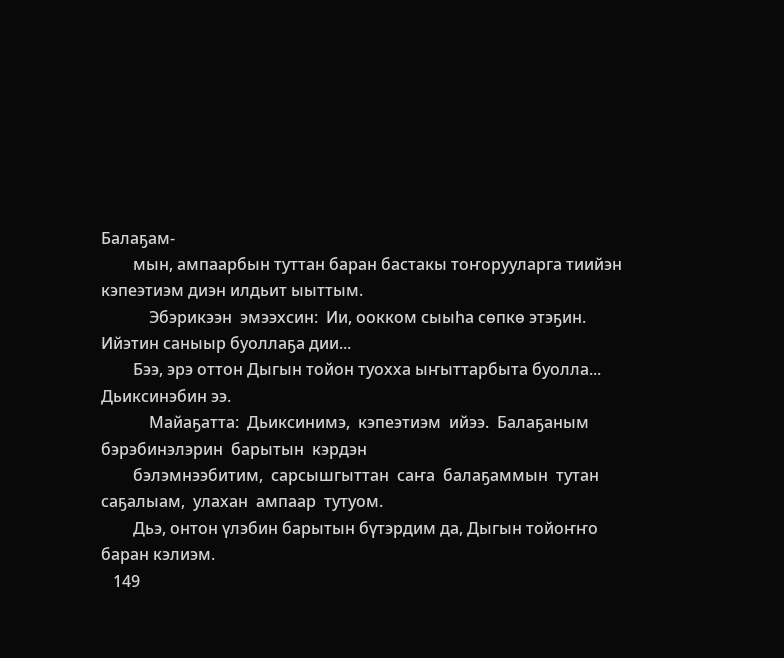Балаҕам-
        мын, ампаарбын туттан баран бастакы тоҥорууларга тиийэн кэпеэтиэм диэн илдьит ыыттым.
            Эбэрикээн  эмээхсин:  Ии, оокком сыыһа сөпкө этэҕин.  Ийэтин саныыр буоллаҕа дии...
        Бээ, эрэ оттон Дыгын тойон туохха ыҥыттарбыта буолла... Дьиксинэбин ээ.
            Майаҕатта:  Дьиксинимэ,  кэпеэтиэм  ийээ.  Балаҕаным  бэрэбинэлэрин  барытын  кэрдэн
        бэлэмнээбитим,  сарсышгыттан  саҥа  балаҕаммын  тутан  саҕалыам,  улахан  ампаар  тутуом.
        Дьэ, онтон үлэбин барытын бүтэрдим да, Дыгын тойоҥҥо баран кэлиэм.
   149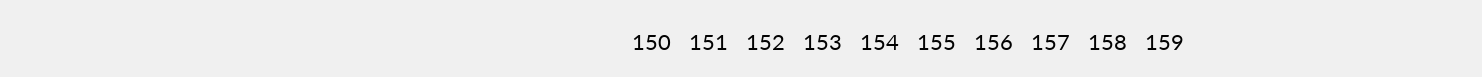150   151   152   153   154   155   156   157   158   159